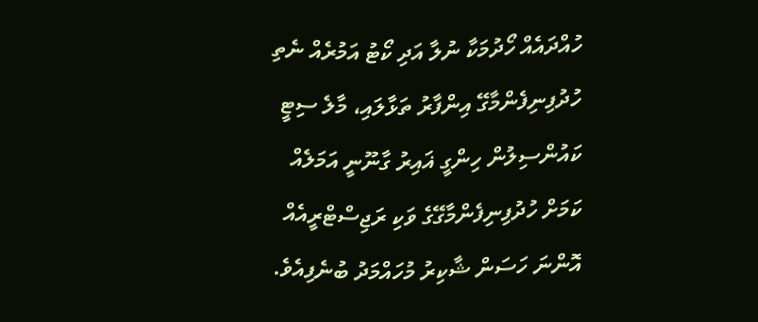ހުއްދައެއް ހޯދުމަކާ ނުލާ އަދި ކޯޓު އަމުރެއް ނެތި ހުދުފިނިފެންމާގޭ އިންފާރު ތަޅާލައި، މާލެ ސިޓީ ކައުންސިލުން ހިންގީ ޣައިރު ގާނޫނީ އަމަލެއް ކަމަށް ހުދުފިނިފެންމާގޭގެ ވަކި ރަޖިސްޓްރީއެއް އޮންނަ ހަސަން ޝާކިރު މުހައްމަދު ބުނެފިއެވެ.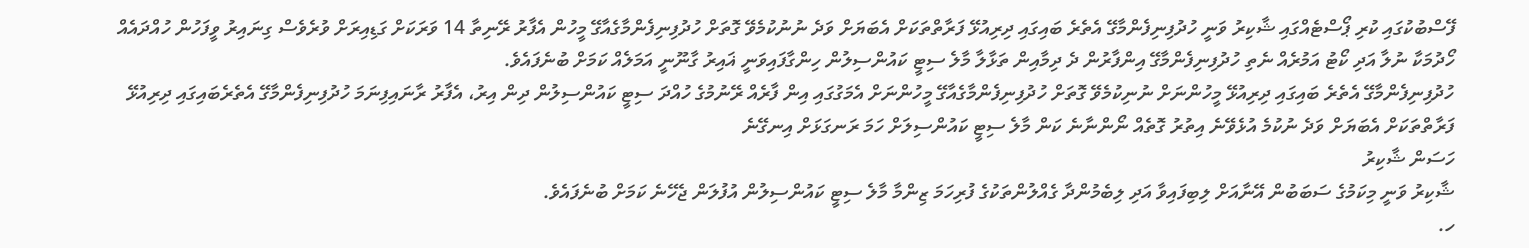ފޭސްބުކުގައި ކުރި ޕޯސްޓެއްގައި ޝާކިރު ވަނީ ހުދުފިނިފެންމާގޭ އެތެރެ ބައިގައި ދިރިއުޅޭ ފަރާތްތަކަށް އެބަޔަށް ވަދެ ނުނުކުމެވޭ ގޮތަށް ހުދުފިނިފެންމާގެއާގޭ މީހުން އެފާރު ރޭނިތާ 14 ވަރަކަށް ގަޑިއިރަށް ވުރެވެސް ގިނައިރު ވީފަހުން ހުއްދައެއް ހޯދުމަކާ ނުލާ އަދި ކޯޓު އަމުރެއް ނެތި ހުދުފިނިފެންމާގޭ އިންފާރުން ދެ ދިމާއިން ތަޅާލާ މާލެ ސިޓީ ކައުންސިލުން ހިންގާފައިވަނީ ޣައިރު ގާނޫނީ އަމަލެއް ކަމަށް ބުނެފައެވެ.
ހުދުފިނިފެންމާގޭ އެތެރެ ބައިގައި ދިރިއުޅޭ މީހުންނަށް ނުނިކުމެވޭ ގޮތަށް ހުދުފިނިފެންމާގެއާގޭ މީހުންނަށް އެމަގުގައި އިން ފާރެއް ރޭނުމުގެ ހުއްދަ ސިޓީ ކައުންސިލުން ދިން އިރު، އެފާރު ރާނައިފިނަމަ ހުދުފިނިފެންމާގޭ އެތެރެބައިގައި ދިރިއުޅޭ ފަރާތްތަކަށް އެބަޔަށް ވަދެ ނުކުމެ އުޅެވޭނެ އިތުރު ގޮތެއް ނޯންނާނެ ކަން މާލެ ސިޓީ ކައުންސިލަށް ހަމަ ރަނގަޅަށް އިނގޭނެ
ހަސަން ޝާކިރު
ޝާކިރު ވަނީ މިކަމުގެ ސަބަބުން އޭނާއަށް ލިބިފައިވާ އަދި ލިބެމުންދާ ގެއްލުންތަކުގެ ފުރިހަމަ ޒިންމާ މާލެ ސިޓީ ކައުންސިލުން އުފުލަން ޖެހޭނެ ކަމަށް ބުނެފައެވެ.
ހ.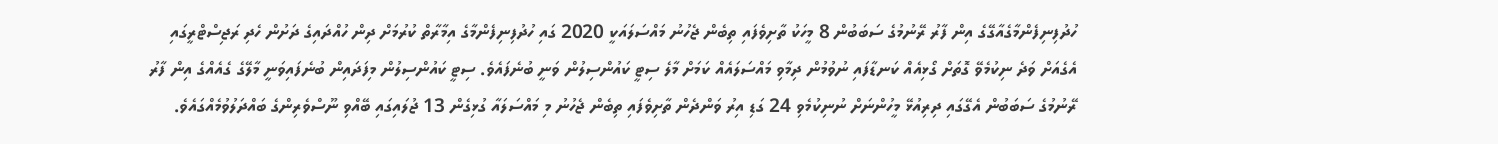ހުދުފިނިފެންމާގެއާގޭގެ އިން ފާރު ރޭނުމުގެ ސަބަބުން 8 މީހަކު ތާށިވެފައި ތިބެން ޖެހުނު މައްސަލައަކީ 2020 ގައި ހުދުފިނިފެންމާގެ އިމާރާތް ކުރުމަށް ދިން ހުއްދައިގެ ދަށުން ހެދި ރަޖިސްޓްރީގައި އެގެއަށް ވަދެ ނިކުމެވޭ ގޮތަށް ގޯޅިއެއް ކަނޑާފައި ނުވުމުން ދިމާވި މައްސަލައެއް ކަމަށް މާލެ ސިޓީ ކައުންސިލުން ވަނީ ބުނެފައެވެ. ސިޓީ ކައުންސިލުން މިފަދައިން ބުނެފައިވަނީ މާލޭގެ ގެއެއްގެ އިން ފާރު ރޭނުމުގެ ސަބަބުން އެގޭގައި ދިރިއުޅޭ މީހުންނަށް ނުނިކުމެވި 24 ގަޑި އިރު ވަންދެން ތާށިވެފައި ތިބެން ޖެހުނު މި މައްސަލައާ ގުޅިގެން 13 ޖުލައިގައި ބޭއްވި ނޫސްވެރިންގެ ބައްދަލުވުމެއްގައެވެ.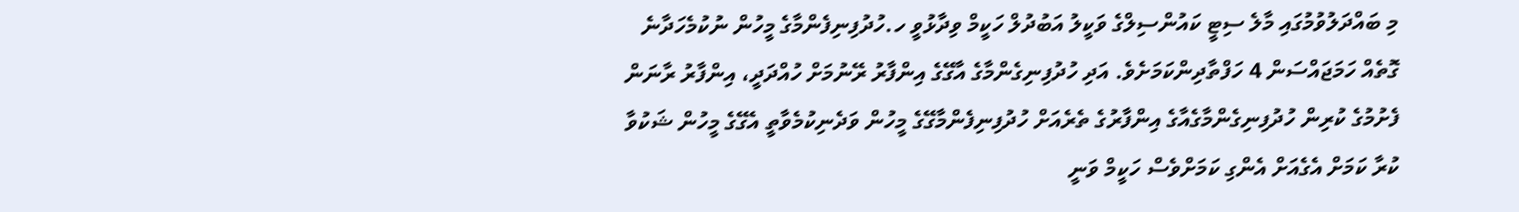މި ބައްދަލުވުމުގައި މާލެ ސިޓީ ކައުންސިލްގެ ވަކީލު އަބުދުލް ހަކީމް ވިދާޅުވީ ހ.ހުދުފިނިފެންމާގެ މީހުން ނުކުމެހަދާނެ ގޮތެއް ހަމަޖައްސަން 4 ހަފްތާދިންކަމަށެވެ. އަދި ހުދުފިނިގެންމާގެ އާގޭގެ އިންފާރު ރޭނުމަށް ހުއްދަދީ، އިންފާރު ރާނަން ފެށުމުގެ ކުރިން ހުދުފިނިގެންމާގެއާގެ އިންފާރުގެ ތެރެއަށް ހުދުފިނިފެންމާގޭގެ މީހުން ވަދެނިކުމެވާތީ އެގޭގެ މީހުން ޝަކުވާ ކުރާ ކަމަށް އެގެއަށް އެންގި ކަމަށްވެސް ހަކީމް ވަނީ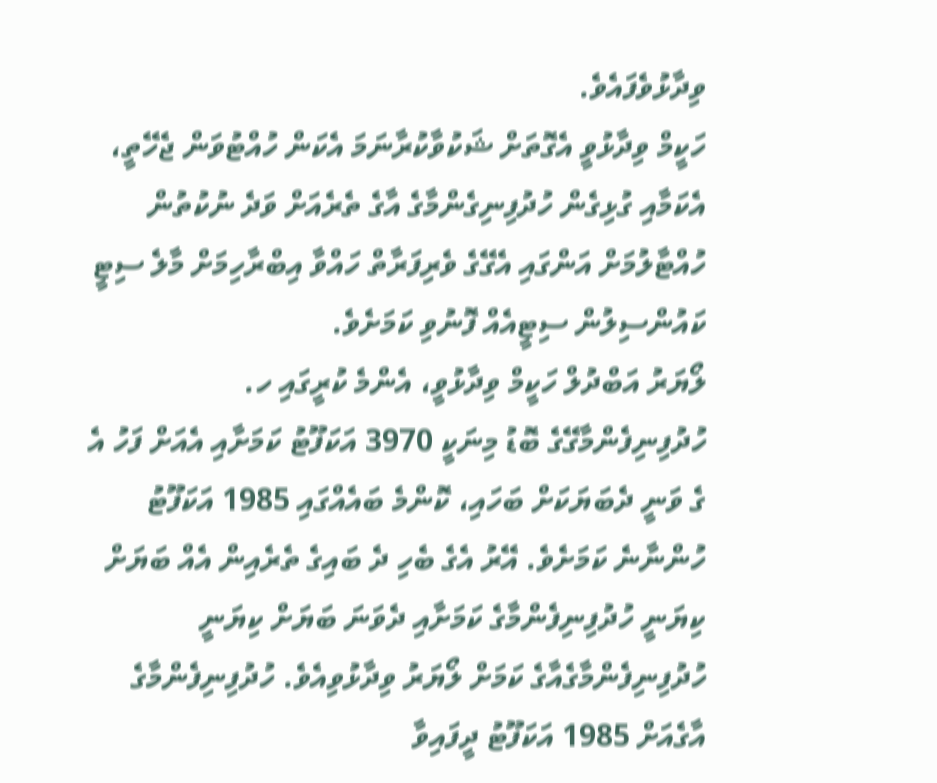ވިދާޅުވެފައެވެ.
ހަކީމް ވިދާޅުވީ އެގޮތަށް ޝަކުވާކުރާނަމަ އެކަން ހުއްޓުވަން ޖެހޭތީ، އެކަމާއި ގުޅިގެން ހުދުފިނިގެންމާގެ އާގެ ތެރެއަށް ވަދެ ނުކުތުން ހުއްޓާލުމަށް އަންގައި އެގޭގެ ވެރިފަރާތް ހައްވާ އިބްރާހިމަށް މާލެ ސިޓީ ކައުންސިލުން ސިޓީއެއް ފޮނުވި ކަމަށެވެ.
ލޯޔަރު އަބްދުލް ހަކީމް ވިދާޅުވީ، އެންމެ ކުރީގައި ހ. ހުދުފިނިފެންމާގޭގެ ބޮޑު މިނަކީ 3970 އަކަފޫޓު ކަމަށާއި އެއަށް ފަހު އެ ގެ ވަނީ ދެބަޔަކަށް ބަހައި، ކޮންމެ ބައެއްގައި 1985 އަކަފޫޓު ހުންނާނެ ކަމަށެވެ. އޭރު އެގެ ބެހި ދެ ބައިގެ ތެރެއިން އެއް ބަޔަށް ކިޔަނީ ހުދުފިނިފެންމާގެ ކަމަށާއި ދެވަނަ ބަޔަށް ކިޔަނީ ހުދުފިނިފެންމާގެއާގެ ކަމަށް ލޯޔަރު ވިދާޅުވިއެވެ. ހުދުފިނިފެންމާގެ އާގެއަށް 1985 އަކަފޫޓު ދީފައިވާ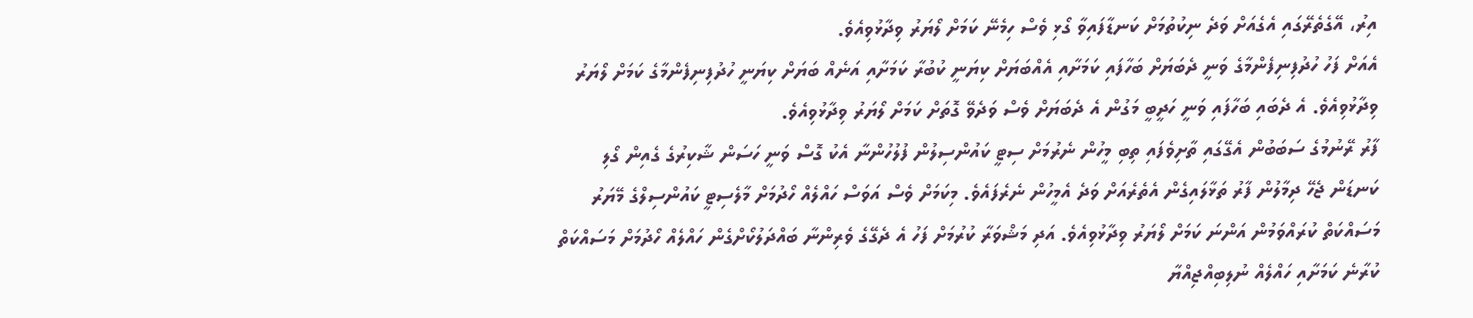އިރު، އޭގެތެރޭގައި އެގެއަށް ވަދެ ނިކުތުމަށް ކަނޑާފައިވާ ގޯޅި ވެސް ހިމެނޭ ކަމަށް ލޯޔަރު ވިދާޅުވިއެވެ.
އެއަށް ފަހު ހުދުފިނިފެންމާގެ ވަނީ ދެބަޔަށް ބަހާފައި ކަމަށާއި އެއްބަޔަށް ކިޔަނީ ކުބުރާ ކަމަށާއި އަނެއް ބަޔަށް ކިޔަނީ ހުދުފިނިފެންމާގެ ކަމަށް ލޯޔަރު ވިދާޅުވިއެވެ. އެ ދެބައި ބަހާފައި ވަނީ ހަދީބީ މަގުން އެ ދެބަޔަށް ވެސް ވަދެވޭ ގޮތަށް ކަމަށް ލޯޔަރު ވިދާޅުވިއެވެ.
ފާރު ރޭނުމުގެ ސަބަބުން އެގޭގައި ތާށިވެފައި ތިބި މީހުން ނެރުމަށް ސިޓީ ކައުންސިލުން ފުލުހުންނާ އެކު ގޮސް ވަނީ ހަސަން ޝާކިރުގެ ގެއިން ގޯލި ކަނޑަން ޖެހޭ ދިމާލުން ފާރު ތަޅާލައިގެން އެތެރެއަށް ވަދެ އެމީހުން ނެރެފައެވެ. މިކަމަށް ވެސް އަވަސް ހައްލެއް ހޯދުމަށް މާލެސިޓީ ކައުންސިލްގެ މޭޔަރު މަސައްކަތް ކުރައްވަމުން އަންނަ ކަމަށް ލޯޔަރު ވިދާޅުވިއެވެ. އަދި މަޝްވަރާ ކުރުމަށް ފަހު އެ ދެގޭގެ ވެރިންނާ ބައްދަލުކޯށްގެން ހައްލެއް ހޯދުމަށް މަސައްކަތް ކުރާނެ ކަމަށާއި ހައްލެއް ނުލިބިއްޖިއްޔާ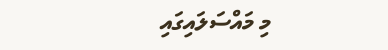މި މައްސަލައިގައި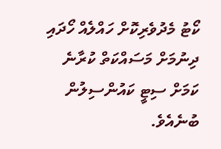ކޯޓު މެދުވެރިކޮށް ހައްލެއް ހޯދައި ދިނުމަށް މަސައްކަތް ކުރާނެ ކަމަށް ސިޓީ ކައުންސިލުން ބުނެއެވެ.